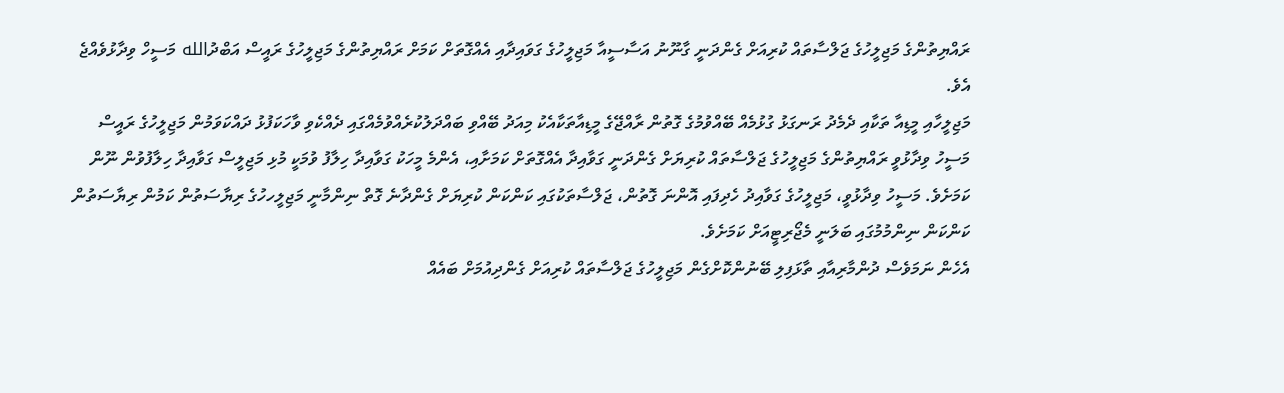ރައްޔިތުންގެ މަޖިލީހުގެ ޖަލްސާތައް ކުރިއަށް ގެންދަނީ ގާނޫނު އަސާސީއާ މަޖިލީހުގެ ގަވައިދާއި އެއްގޮތަށް ކަމަށް ރައްޔިތުންގެ މަޖިލީހުގެ ރައީސް އަބްދުالله މަސީހް ވިދާޅުވެއްޖެ އެވެ.
މަޖިލީހާއި މީޑިއާ ތަކާއި ދެމެދު ރަނގަޅު ގުޅުމެއް ބޭއްވުމުގެ ގޮތުން ރާއްޖޭގެ މީޑިއާތަކާއެކު މިއަދު ބޭއްވި ބައްދަލުކުރެއްވުމެއްގައި ދެއްކެވި ވާހަކަފުޅު ދައްކަވަމުން މަޖިލީހުގެ ރައީސް މަސީހު ވިދާޅުވީ ރައްޔިތުންގެ މަޖިލީހުގެ ޖަލްސާތައް ކުރިޔަށް ގެންދަނީ ގަވާއިދާ އެއްގޮތަށް ކަމަށާއި، އެންމެ މީހަކު ގަވާއިދާ ހިލާފު ވުމަކީ މުޅި މަޖިލީސް ގަވާއިދާ ހިލާފުވުން ނޫން ކަމަށެވެ. މަސީހު ވިދާޅުވީ، މަޖިލީހުގެ ގަވާއިދު ހެދިފައި އޮންނަ ގޮތުން، ޖަލްސާތަކުގައި ކަންކަން ކުރިޔަށް ގެންދާނެ ގޮތް ނިންމާނީ މަޖިލީހހުގެ ރިޔާސަތުން ކަމުން ރިޔާސަތުން ކަންކަން ނިންމުމުގައި ބަލަނީ މެޖޯރިޓީއަށް ކަމަށެވެ.
އެހެން ނަމަވެސް ދުންމާރިއާއި ތާޅަފިލި ބޭނުންކޮށްގެން މަޖިލީހުގެ ޖަލްސާތައް ކުރިއަށް ގެންދިއުމަށް ބައެއް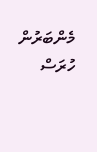މެންބަރުން ހުރަސް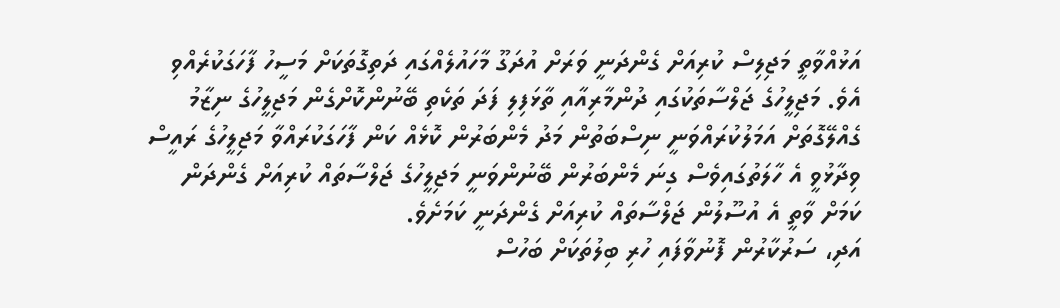އަޅުއްވާތީ މަޖިލިސް ކުރިއަށް ގެންދަނީ ވަރަށް އުދަގޫ މާހައުލެއްގައި ދަތިގޮތަކަށް މަސީހު ފާހަގަކުރެއްވި އެވެ. މަޖިލީހުގެ ޖަލްސާތަކުގައި ދުންމާރިއާއި ތާޅަފިލި ފަދަ ތަކެތި ބޭނުންކޮށްގެން މަޖިލީހުގެ ނިޒާމު ގެއްލޭގޮތަށް އަމަލުކުރައްވަނީ ނިސްބަތުން މަދު މެންބަރުން ކޮޅެއް ކަން ފާހަގަކުރައްވާ މަޖިލީހުގެ ރައީސް ވިދާޅުވީ އެ ހާލަތުގައިވެސް ގިނަ މެންބަރުން ބޭނުންވަނީ މަޖިލީހުގެ ޖަލްސާތައް ކުރިއަށް ގެންދަން ކަމަށް ވާތީ އެ އުސޫލުން ޖަލްސާތައް ކުރިއަށް ގެންދަނީ ކަމަށެވެ.
އަދި، ސަރުކާރުން ފޮނުވާފައި ހުރި ބިލުތަކަށް ބަހުސް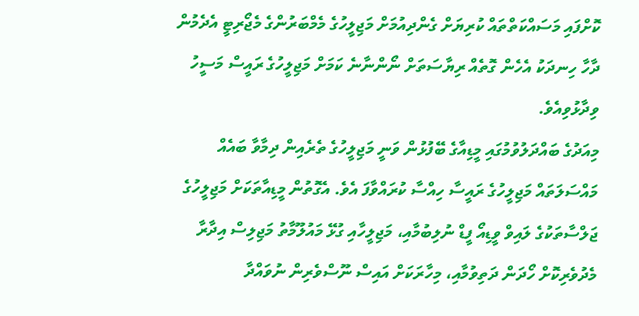ކޮށްފައި މަސައްކަތްތައް ކުރިޔަށް ގެންދިއުމަށް މަޖިލީހުގެ މެމްބަރުންގެ މެޖޯރިޓީ އެދެމުން ދާހާ ހިނދަކު އެހެން ގޮތެއް ރިޔާސަތަށް ނޯންނާނެ ކަމަށް މަޖިލީހުގެ ރައީސް މަސީހު ވިދާޅުވިއެވެ.
މިއަދުގެ ބައްދަލުވުމުގައި މީޑިއާގެ ބޭފުޅުން ވަނީ މަޖިލީހުގެ ތެރެއިން ދިމާވާ ބައެއް މައްސަލަތައް މަޖިލީހުގެ ރައީސާ ހިއްސާ ކުރައްވާފަ އެވެ. އެގޮތުން މީޑިއާތަކަށް މަޖިލީހުގެ ޖަލްސާތަކުގެ ލައިވް ވީޑިއޯ ފީޑް ނުލިބުމާއި، މަޖިލީހާއި ގުޅޭ މައުލޫމާތު މަޖިލިސް އިދާރާ މެދުވެރިކޮށް ހޯދަން ދަތިވުމާއި، މިހާރަކަށް އައިސް ނޫސްވެރިން ނުވައްދާ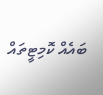ބައެއް ކޮމިޓީތައް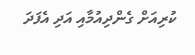ކުރިއަށް ގެންދިއުމާއި އަދި އެފަދަ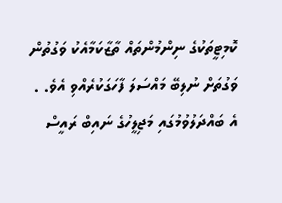ކޮމިޓީތަކުގެ ނިންމުންތައް ތާޒާކަމާއެކު ވަގުތުން ވަގުތަށް ނުލިބޭ މައްސަލަ ފާހަގަކުރެއްވި އެވެ. .
އެ ބައްދަލުވުމުގައި މަޖިލީހުގެ ނައިބް ރައީސް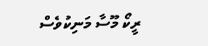ރީކޯ މޫސާ މަނިކުވެސް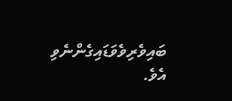ބައިވެރިވެވަޑައިގެންނެވި އެވެ.